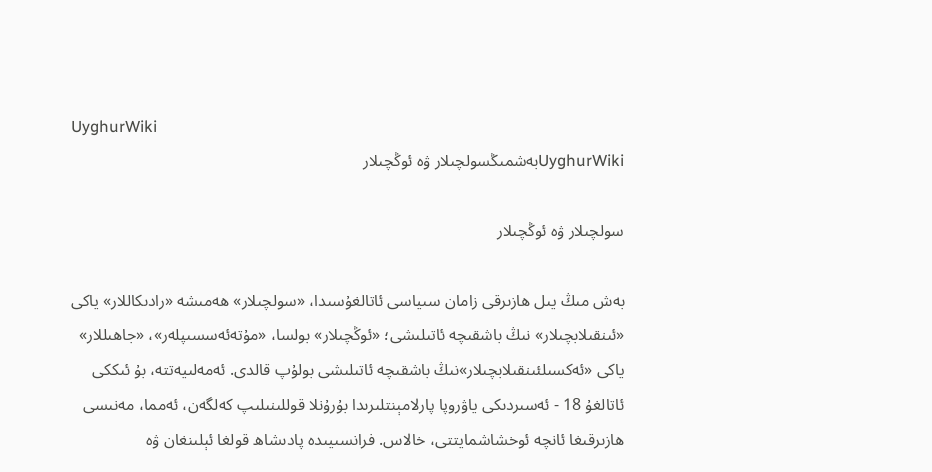UyghurWiki
UyghurWikiبەشمىڭسولچىلار ۋە ئوڭچىلار

سولچىلار ۋە ئوڭچىلار

بەش مىڭ يىل ھازىرقى زامان سىياسى ئاتالغۇسىدا، «سولچىلار» ھەمىشە «رادىكاللار» ياكى «ئىنقىلابچىلار» نىڭ باشقىچە ئاتىلىشى؛ «ئوڭچىلار» بولسا، «مۇتەئەسسىپلەر»، «جاھىللار» ياكى «ئەكسىلئىنقىلابچىلار»نىڭ باشقىچە ئاتىلىشى بولۇپ قالدى. ئەمەلىيەتتە، بۇ ئىككى ئاتالغۇ 18 - ئەسىردىكى ياۋروپا پارلامېنتلىرىدا بۇرۇنلا قوللىنىلىپ كەلگەن، ئەمما، مەنىسى ھازىرقىغا ئانچە ئوخشاشمايتتى، خالاس. فرانسىيىدە پادىشاھ قولغا ئېلىنغان ۋە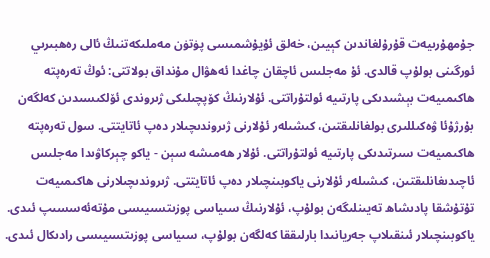جۇمھۇرىيەت قۇرۇلغاندىن كېيىن، خەلق ئۇيۇشمىسى پۈتۈن مەملىكەتنىڭ ئالى رەھبىرىي ئورگىنى بولۇپ قالدى. ئۇ مەجلىس ئاچقان چاغدا ئەھۋال مۇنداق بولاتتى: ئوڭ تەرەپتە ھاكىمىيەت بېشىدىكى پارتىيە ئولتۇراتتى. ئۇلارنىڭ كۆپچىلىكى ژىروندى ئۆلكىسىدىن كەلگەن بۇرژۇئا ۋەكىللىرى بولغانلىقتىن، كىشىلەر ئۇلارنى ژىروندىچىلار دەپ ئاتايتتى. سول تەرەپتە ھاكىمىيەت سىرتىدىكى پارتىيە ئولتۇراتتى. ئۇلار ھەمىشە سېن - ياكو چېركاۋىدا مەجلىس ئاچىدىغانلىقتىن، كىشىلەر ئۇلارنى ياكوبىنچىلار دەپ ئاتايتتى. ژىروندىچىلارنى ھاكىمىيەت تۇتۇشقا پادىشاھ تەيىنلىگەن بولۇپ، ئۇلارنىڭ سىياسى پوزىتسىيىسى مۇتەئەسسىپ ئىدى. ياكوبىنچىلار ئىنقىلاپ جەريانىدا بارلىققا كەلگەن بولۇپ، سىياسى پوزىتسىيىسى رادىكال ئىدى.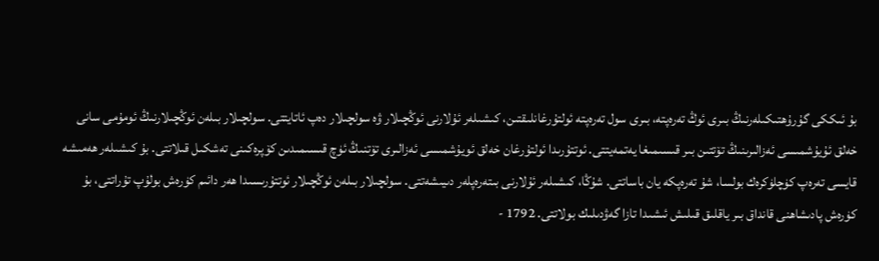بۇ ئىككى گۇرۇھتىكىلەرنىڭ بىرى ئوڭ تەرەپتە، بىرى سول تەرەپتە ئولتۇرغانلىقتىن، كىشىلەر ئۇلارنى ئوڭچىلار ۋە سولچىلار دەپ ئاتايتتى. سولچىلار بىلەن ئوڭچىلارنىڭ ئومۇمى سانى خەلق ئۇيۇشمىسى ئەزالىرىنىڭ تۆتتىن بىر قىسىمىغا يەتمەيتتى. ئوتتۇرىدا ئولتۇرغان خەلق ئويۇشمىسى ئەزالىرى تۆتنىڭ ئۈچ قىسىمىدىن كۆپرەكىنى تەشكىل قىلاتتى. بۇ كىشىلەر ھەمىشە قايسى تەرەپ كۈچلۈكرەك بولسا، شۇ تەرەپكە يان باساتتى. شۇڭا، كىشىلەر ئۇلارنى بىتەرەپلەر دىيىشەتتى. سولچىلار بىلەن ئوڭچىلار ئوتتۇرىسىدا ھەر دائىم كۈرەش بولۇپ تۇراتتى، بۇ كۈرەش پادىشاھنى قانداق بىر ياقلىق قىلىش ئىشىدا تازا گەۋدىلىك بولاتتى. 1792 -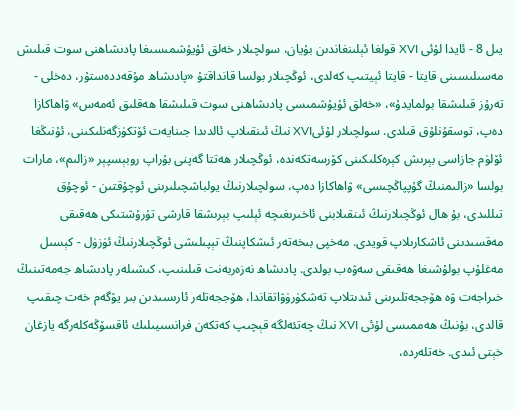يىل 8 - ئايدا لۇئى XVI قولغا ئېلىنغاندىن بۇيان، سولچىلار خەلق ئۇيۇشمىسىغا پادىشاھنى سوت قىلىش مەسىلىسىنى قايتا - قايتا ئېيتىپ كەلدى، ئوڭچىلار بولسا قانداقتۇ «پادىشاھ مۇقەددەستۇر، دەخلى - تەرۇز قىلىشقا بولمايدۇ»، «خەلق ئۇيۇشمىسى پادىشاھنى سوت قىلىشقا ھەقلىق ئەمەس» ۋاھاكازا دەپ، توسقۇنلۇق قىلدى. سولچىلار لۇئىXVI نىڭ ئىنقىلاپ ئالدىدا جىنايەت ئۆتكۈزگەنلىكىنى، ئۇنىڭغا ئۆلۈم جازاسى بېرىش كېرەكلىكىنى كۆرسەتكەندە، ئوڭچىلار ھەتتا گەپنى بۇراپ روبېسپېر «زالىم»، مارات بولسا «زالىمنىڭ گۇپپاڭچىسى» ۋاھاكازا دەپ، سولچىلارنىڭ يولباشچىلىرىنى ئوچۇقتىن - ئوچۇق تىللىدى، بۇ ھال ئوڭچىلارنىڭ ئىنقىلابنى ئاخىرىغىچە ئېلىپ بېرىشقا قارشى تۇرۇشتىكى ھەقىقى مەقسىدىنى ئاشكارىلاپ قويدى. مەخپى بىخەتەر ئىشكاپنىڭ تېپىلىشى ئوڭچىلارنىڭ ئۈزۈل - كېسىل مەغلۇپ بولۇشىغا ھەقىقى سەۋەب بولدى. پادىشاھ نەزەربەنت قىلىنىپ، كىشىلەر پادىشاھ جەمەتىنىڭ خىراجەت ۋە ھۆججەتلىرىنى ئىدىتلاپ تەشكۈرۈۋاتقاندا، ھۆججەتلەر ئارىسىدىن بىر يۆگەم خەت چىقىپ قالدى، بۇنىڭ ھەممىسى لۇئى XVI نىڭ چەتئەلگە قېچىپ كەتكەن فرانسىيىلىك ئاقسۆڭەكلەرگە يازغان خېتى ئىدى. خەتلەردە،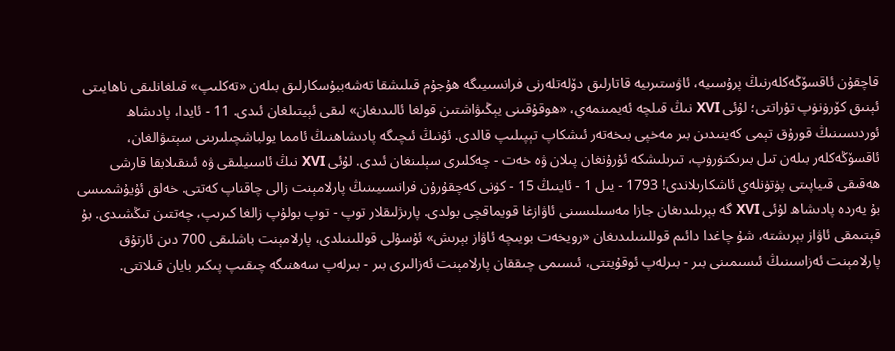قاچقۇن ئاقسۆڭەكلەرنىڭ پرۇسىيە، ئاۋستىرىيە قاتارلىق دۆلەتلەرنى فرانسىيىگە ھۇجۇم قىلىشقا تەشەببۇسكارلىق بىلەن «تەكلىپ» قىلغانلىقى ناھايىتى ئېنىق كۆرۈنۈپ تۇراتتى؛ لۇئى XVI نىڭ قىلچە ئەيمىنمەي، «ھوقۇقىنى يېڭىۋاشتىن قولغا ئالىدىغان» لىقى ئېيتىلغان ئىدى. 11 - ئايدا، پادىشاھ ئوردىسىنىڭ قورۇق تېمى كەينىدىن بىر مەخپى بىخەتەر ئىشكاپ تېپىلىپ قالدى. ئۇنىڭ ئىچىگە پادىشاھنىڭ ئامما يولباشچىلىرىنى سېتىۋالغان، ئاقسۆڭەكلەر بىلەن تىل بىرىكتۈرۈپ، تىرىلىشكە ئۇرۇنغان پىلان ۋە خەت - چەكلىرى سېلىنغان ئىدى. لۇئى XVI نىڭ ئاسىيلىقى ۋە ئىنقىلابقا قارشى ھەقىقى قىياپىتى پۈتۈنلەي ئاشكارىلاندى! 1793 - يىل 1 - ئاينىڭ 15 - كۈنى كەچقۇرۇن فرانسىيىنىڭ پارلامېنت زالى چاقناپ كەتتى. خەلق ئۇيۇشمىسى بۇ يەردە پادىشاھ لۇئى XVI گە بېرىلىدىغان جازا مەسىلىسىنى ئاۋازغا قويماقچى بولدى. پارىژلىقلار توپ - توپ بولۇپ زالغا كىرىپ، چەتتىن تىڭشىدى. بۇ قېتىمقى ئاۋاز بېرىشتە، شۇ چاغدا دائىم قوللىنىلىدىغان «رويخەت بويىچە ئاۋاز بېرىش» ئۇسۇلى قوللىنىلدى، پارلامېنت باشلىقى 700 دىن ئارتۇق پارلامېنت ئەزاسىنىڭ ئىسىمىنى بىر - بىرلەپ ئوقۇيتتى، ئىسىمى چىققان پارلامېنت ئەزالىرى بىر - بىرلەپ سەھنىگە چىقىپ پىكىر بايان قىلاتتى.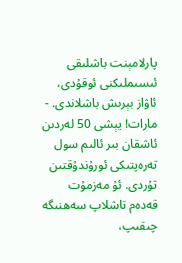پارلامېنت باشلىقى ئىسىملىكنى ئوقۇدى، ئاۋاز بېرىش باشلاندى. - مارات! يېشى 50 لەردىن ئاشقان بىر ئالىم سول تەرەپتىكى ئورۇندۇقتىن تۇردى. ئۇ مەزمۇت قەدەم تاشلاپ سەھنىگە چىقىپ،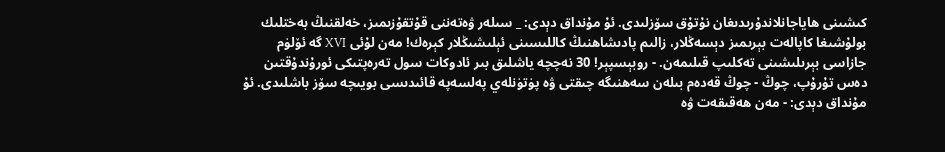كىشىنى ھاياجانلاندۇرىدىغان نۇتۇق سۆزلىدى. ئۇ مۇنداق دېدى: _ سىلەر ۋەتەننى قۇتقۇزىمىز، خەلقنىڭ بەختلىك بولۇشىغا كاپالەت بېرىمىز دېسەڭلار، زالىم پادىشاھنىڭ كاللىسىنى ئېلىشىڭلار كېرەك! مەن لۇئى XVI گە ئۆلۈم جازاسى بېرىلىشىنى تەكلىپ قىلىمەن. - روبېسپېر! 30 نەچچە ياشلىق بىر ئادوكات سول تەرەپتىكى ئورۇندۇقتىن دەس تۇرۇپ، چوڭ - چوڭ قەدەم بىلەن سەھنىگە چىقتى ۋە پۈتۈنلەي پەلسەپە قائىدىسى بويىچە سۆز باشلىدى. ئۇ مۇنداق دېدى: - مەن ھەقىقەت ۋە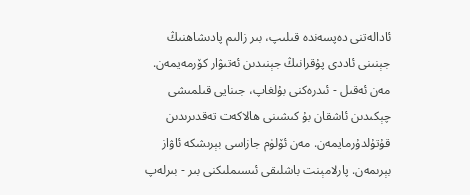ئادالەتنى دەپسەندە قىلىپ، بىر زالىم پادىشاھنىڭ جېنىنى ئاددى پۇقرانىڭ جېنىدىن ئەتىۋار كۆرمەيمەن. مەن ئەقىل - ئىدرەكنى بۇلغاپ، جىنايى قىلمىشى چېكىدىن ئاشقان بۇ كىشىنى ھالاكەت تەقدىرىدىن قۇتۇلدۇرمايمەن. مەن ئۆلۈم جازاسى بېرىشكە ئاۋاز بېرىمەن. پارلامېنت باشلىقى ئىسىملىكنى بىر - بىرلەپ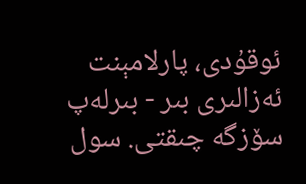ئوقۇدى، پارلامېنت ئەزالىرى بىر - بىرلەپ سۆزگە چىقتى. سول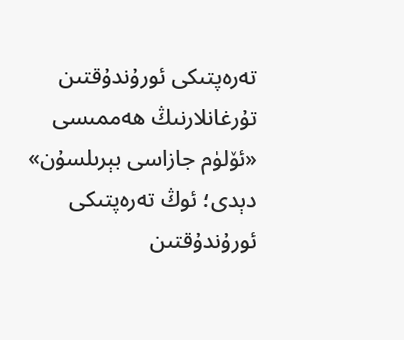تەرەپتىكى ئورۇندۇقتىن تۇرغانلارنىڭ ھەممىسى «ئۆلۈم جازاسى بېرىلسۇن» دېدى؛ ئوڭ تەرەپتىكى ئورۇندۇقتىن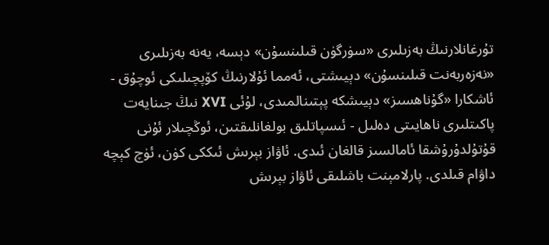تۇرغانلارنىڭ بەزىلىرى «سۈرگۈن قىلىنسۇن» دېسە، يەنە بەزىلىرى «نەزەربەنت قىلىنسۇن» دېيىشتى، ئەمما ئۇلارنىڭ كۆپچىلىكى ئوچۇق - ئاشكارا «گۇناھسىز» دېيىشكە پېتىنالمىدى، لۇئى XVI نىڭ جىنايەت پاكىتلىرى ناھايىتى دەلىل - ئىسپاتلىق بولغانلىقتىن، ئوڭچىلار ئۇنى قۇتۇلدۇرۇشقا ئامالسىز قالغان ئىدى. ئاۋاز بېرىش ئىككى كۈن، ئۈچ كېچە داۋام قىلدى. پارلامېنت باشلىقى ئاۋاز بېرىش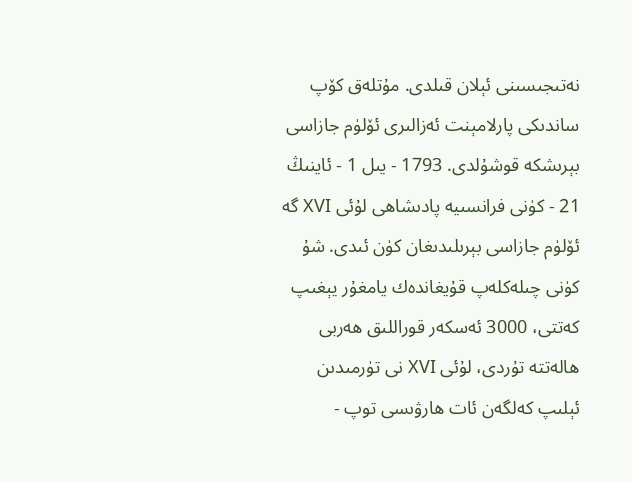نەتىجىسىنى ئېلان قىلدى. مۇتلەق كۆپ ساندىكى پارلامېنت ئەزالىرى ئۆلۈم جازاسى بېرىشكە قوشۇلدى. 1793 - يىل 1 - ئاينىڭ 21 - كۈنى فرانسىيە پادىشاھى لۇئى XVI گە ئۆلۈم جازاسى بېرىلىدىغان كۈن ئىدى. شۇ كۈنى چىلەكلەپ قۇيغاندەك يامغۇر يېغىپ كەتتى، 3000 ئەسكەر قوراللىق ھەربى ھالەتتە تۇردى، لۇئى XVI نى تۈرمىدىن ئېلىپ كەلگەن ئات ھارۋىسى توپ -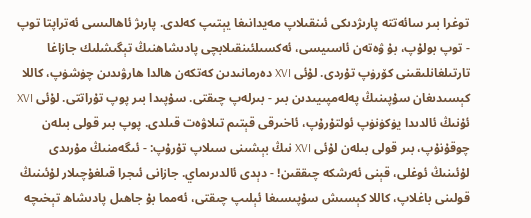توغرا بىر سائەتتە پارىژدىكى ئىنقىلاپ مەيدانىغا يېتىپ كەلدى. پارىژ ئاھالىسى ئەتراپتا توپ - توپ بولۇپ، بۇ ۋەتەن ئاسىيسى، ئەكسىلئىنقىلابچى پادىشاھنىڭ تېگىشلىك جازاغا تارتىلغانلىقىنى كۆرۈپ تۇردى. لۇئى XVI دەرمانىدىن كەتكەن ھالدا ھارۋىدىن چۈشۈپ، كاللا كېسىدىغان سۇپىنىڭ پەلەمپىيىدىن بىر - بىرلەپ چىقتى. سۇپىدا بىر پوپ تۇراتتى. لۇئى XVI ئۇنىڭ ئالدىدا يۈكۈنۈپ ئولتۇرۇپ، ئاخىرقى قېتىم تىلاۋەت قىلدى. پوپ بىر قولى بىلەن چوقۇنۇپ، بىر قولى بىلەن لۇئى XVI نىڭ بېشىنى سىلاپ تۇرۇپ: - ئىگەمنىڭ مۇرىدى لۇئىنىڭ ئوغلى، قېنى ئەرشكە چىققىن! - دېدى ئالدىرىماي. جازانى ئىجرا قىلغۇچىلار لۇئىنىڭ قولىنى باغلاپ، كاللا كېسىش سۇپىسىغا ئېلىپ چىقتى، ئەمما بۇ جاھىل پادىشاھ تېخىچە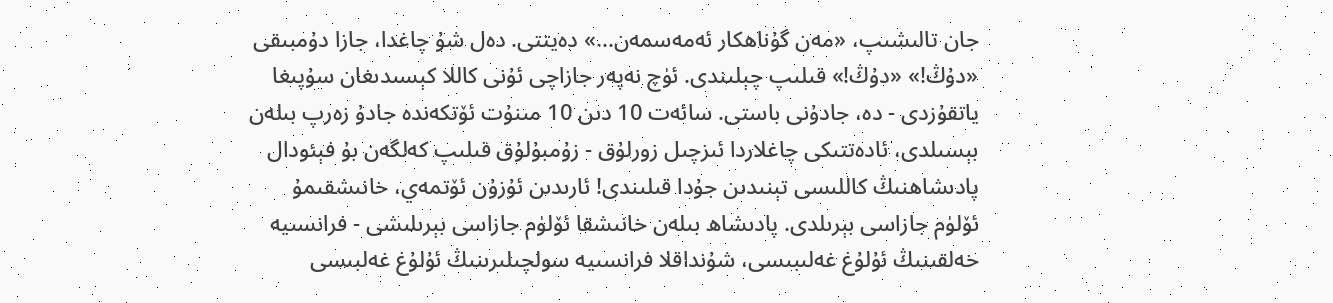جان تالىشىپ، «مەن گۇناھكار ئەمەسمەن...» دەيتتى. دەل شۇ چاغدا، جازا دۇمبىقى «دۇڭ!» «دۇڭ!» قىلىپ چېلىندى. ئۈچ نەپەر جازاچى ئۇنى كاللا كېسىدىغان سۇپىغا ياتقۇزدى - دە، جادۇنى باستى. سائەت 10 دىن 10 مىنۇت ئۆتكەندە جادۇ زەرپ بىلەن بېسىلدى، ئادەتتىكى چاغلاردا ئىزچىل زورلۇق - زۇمبۇلۇق قىلىپ كەلگەن بۇ فېئودال پادىشاھنىڭ كاللىسى تېنىدىن جۇدا قىلىندى! ئارىدىن ئۇزۇن ئۆتمەي، خانىشقىمۇ ئۆلۈم جازاسى بېرىلدى. پادىشاھ بىلەن خانىشقا ئۆلۈم جازاسى بېرىلىشى - فرانسىيە خەلقىنىڭ ئۇلۇغ غەلىبىسى، شۇنداقلا فرانسىيە سولچىلىرىنىڭ ئۇلۇغ غەلبىسى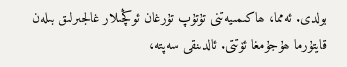بولدى. ئەمما، ھاكىمىيەتنى تۇتۇپ تۇرغان ئوڭچىلار غالجىرلىق بىلەن قايتۇرما ھۇجۇمغا ئۆتتى. ئالدىنقى سەپتە،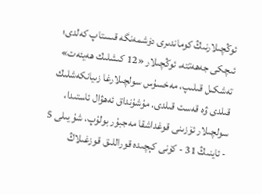ئوڭچىلارنىڭ كوماندىرى دۈشمەنگە قىستاپ كەلدى؛ ئىچكى جەھەتتە، ئوڭچىلار «12 كىشلىك ھەيئەت» تەشكىل قىلىپ، مەخسۇس سولچىلارغا زىيانكەشلىك قىلدى ۋە قەست قىلدى. مۇشۇنداق ئەھۋال ئاستىدا، سولچىلار ئۆزىنى قوغداشقا مەجبۇر بولۇپ، شۇ يىلى 5 - ئاينىڭ 31 - كۈنى كېچىدە قوراللىق قوزغىلاڭ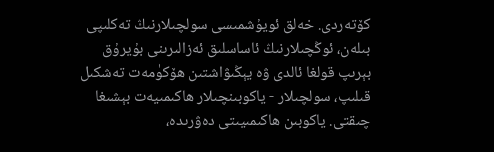كۆتەردى. خەلق ئويۇشمىسى سولچىلارنىڭ تەكلىپى بىلەن، ئوڭچىلارنىڭ ئاساسلىق ئەزالىرىنى بۇيرۇق بېرىپ قولغا ئالدى ۋە يېڭىۋاشتىن ھۆكۈمەت تەشكىل قىلىپ، سولچىلار - ياكوبىنچىلار ھاكىمىيەت بېشىغا چىقتى. ياكوبىن ھاكىمىيىتى دەۋرىدە،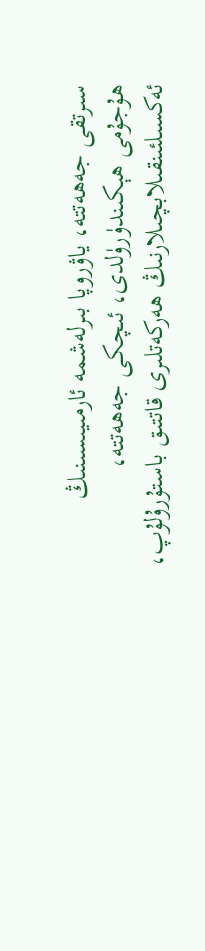سىرتقى جەھەتتە، ياۋروپا بىرلەشمە ئارمىيىسىنىڭ ھۇجۇمى ھېكىندۈرۈلدى، ئىچكى جەھەتتە، ئەكسىلئىنقىلابچىلارنىڭ ھەركەتلىرى قاتتىق باستۇرۇلۇپ،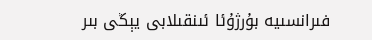فىرانسىيە بۇرژۇئا ئىنقىلابى يېڭى بىر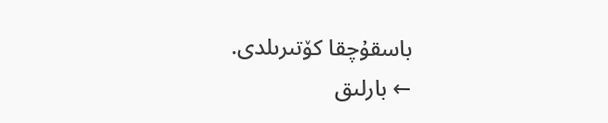باسقۇچقا كۆتىرىلدى.
← بارلىق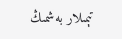تېمىلار بەشمىڭ